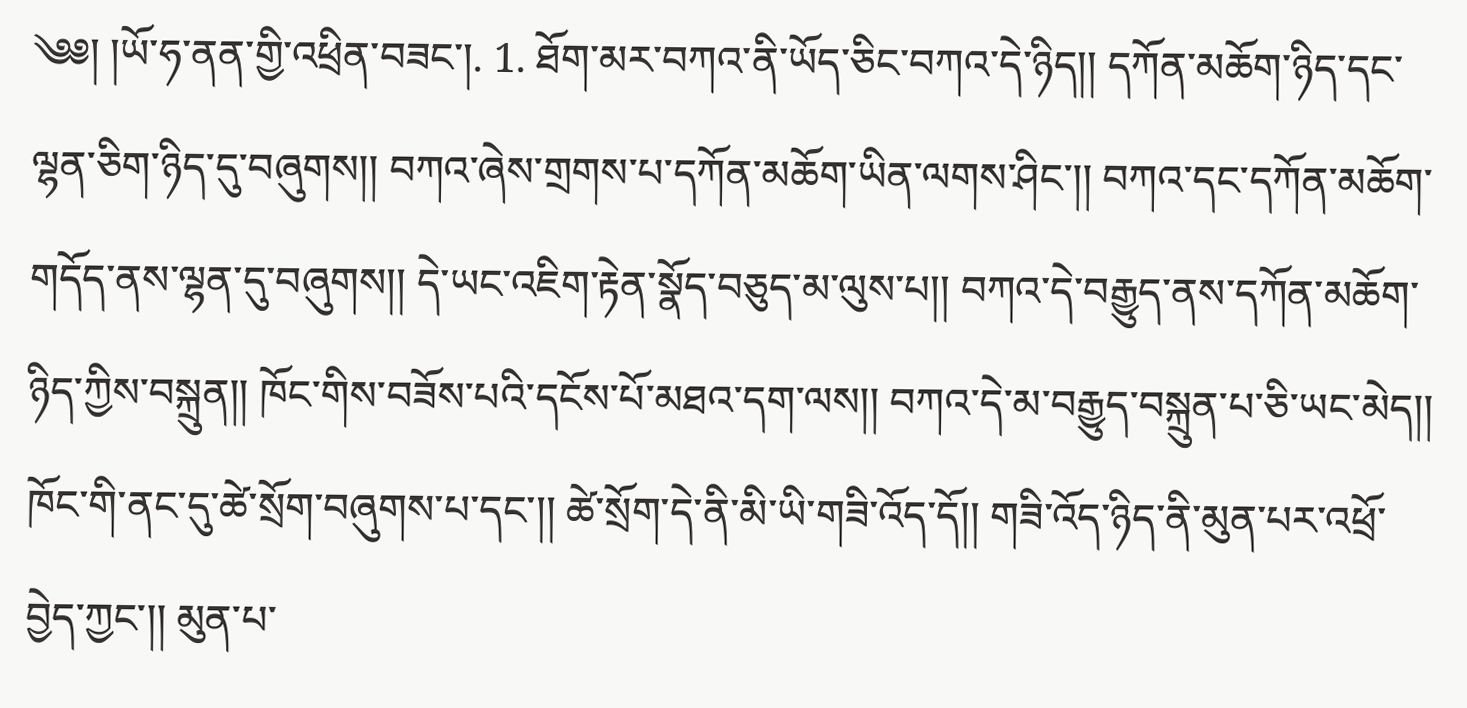༄༅། །ཡོ་ཧ་ནན་གྱི་འཕྲིན་བཟང་།. 1. ཐོག་མར་བཀའ་ནི་ཡོད་ཅིང་བཀའ་དེ་ཉིད།། དཀོན་མཆོག་ཉིད་དང་ལྷན་ཅིག་ཉིད་དུ་བཞུགས།། བཀའ་ཞེས་གྲགས་པ་དཀོན་མཆོག་ཡིན་ལགས་ཤིང་།། བཀའ་དང་དཀོན་མཆོག་གདོད་ནས་ལྷན་དུ་བཞུགས།། དེ་ཡང་འཇིག་རྟེན་སྣོད་བཅུད་མ་ལུས་པ།། བཀའ་དེ་བརྒྱུད་ནས་དཀོན་མཆོག་ཉིད་ཀྱིས་བསྐྲུན།། ཁོང་གིས་བཟོས་པའི་དངོས་པོ་མཐའ་དག་ལས།། བཀའ་དེ་མ་བརྒྱུད་བསྐྲུན་པ་ཅི་ཡང་མེད།། ཁོང་གི་ནང་དུ་ཚེ་སྲོག་བཞུགས་པ་དང་།། ཚེ་སྲོག་དེ་ནི་མི་ཡི་གཟི་འོད་དོ།། གཟི་འོད་ཉིད་ནི་མུན་པར་འཕྲོ་བྱེད་ཀྱང་།། མུན་པ་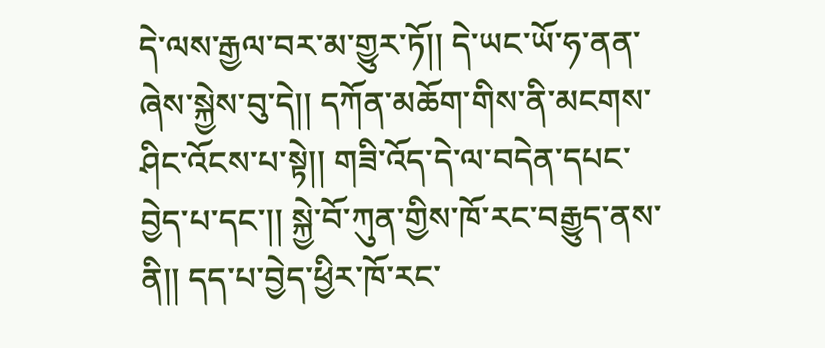དེ་ལས་རྒྱལ་བར་མ་གྱུར་ཏོ།། དེ་ཡང་ཡོ་ཧ་ནན་ཞེས་སྐྱེས་བུ་དེ།། དཀོན་མཆོག་གིས་ནི་མངགས་ཤིང་འོངས་པ་སྟེ།། གཟི་འོད་དེ་ལ་བདེན་དཔང་བྱེད་པ་དང་།། སྐྱེ་བོ་ཀུན་གྱིས་ཁོ་རང་བརྒྱུད་ནས་ནི།། དད་པ་བྱེད་ཕྱིར་ཁོ་རང་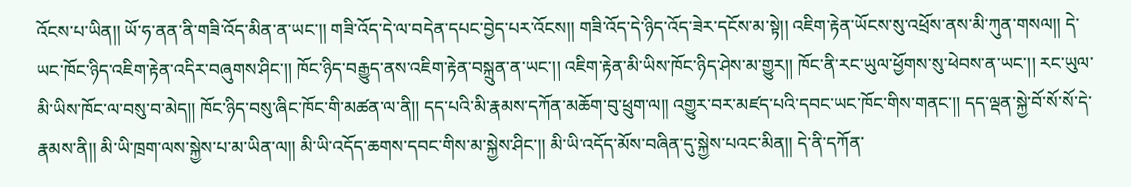འོངས་པ་ཡིན།། ཡོ་ཧ་ནན་ནི་གཟི་འོད་མིན་ན་ཡང་།། གཟི་འོད་དེ་ལ་བདེན་དཔང་བྱེད་པར་འོངས།། གཟི་འོད་དེ་ཉིད་འོད་ཟེར་དངོས་མ་སྟེ།། འཇིག་རྟེན་ཡོངས་སུ་འཕྲོས་ནས་མི་ཀུན་གསལ།། དེ་ཡང་ཁོང་ཉིད་འཇིག་རྟེན་འདིར་བཞུགས་ཤིང་།། ཁོང་ཉིད་བརྒྱུད་ནས་འཇིག་རྟེན་བསྐྲུན་ན་ཡང་།། འཇིག་རྟེན་མི་ཡིས་ཁོང་ཉིད་ཤེས་མ་གྱུར།། ཁོང་ནི་རང་ཡུལ་ཕྱོགས་སུ་ཕེབས་ན་ཡང་།། རང་ཡུལ་མི་ཡིས་ཁོང་ལ་བསུ་བ་མེད།། ཁོང་ཉིད་བསུ་ཞིང་ཁོང་གི་མཚན་ལ་ནི།། དད་པའི་མི་རྣམས་དཀོན་མཆོག་བུ་ཕྲུག་ལ༎ འགྱུར་བར་མཛད་པའི་དབང་ཡང་ཁོང་གིས་གནང་།། དད་ལྡན་སྐྱེ་བོ་སོ་སོ་དེ་རྣམས་ནི།། མི་ཡི་ཁྲག་ལས་སྐྱེས་པ་མ་ཡིན་ལ།། མི་ཡི་འདོད་ཆགས་དབང་གིས་མ་སྐྱེས་ཤིང་།། མི་ཡི་འདོད་མོས་བཞིན་དུ་སྐྱེས་པའང་མིན།། དེ་ནི་དཀོན་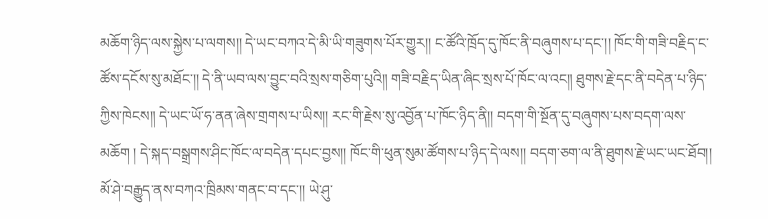མཆོག་ཉིད་ལས་སྐྱེས་པ་ལགས།། དེ་ཡང་བཀའ་དེ་མི་ཡི་གཟུགས་པོར་གྱུར།། ང་ཚོའི་ཁྲོད་དུ་ཁོང་ནི་བཞུགས་པ་དང་།། ཁོང་གི་གཟི་བརྗིད་ང་ཚོས་དངོས་སུ་མཐོང་།། དེ་ནི་ཡབ་ལས་བྱུང་བའི་སྲས་གཅིག་པུའི༎ གཟི་བརྗིད་ཡིན་ཞིང་སྲས་པོ་ཁོང་ལ་འང༎ ཐུགས་རྗེ་དང་ནི་བདེན་པ་ཉིད་ཀྱིས་ཁེངས༎ དེ་ཡང་ཡོ་ཧ་ནན་ཞེས་གྲགས་པ་ཡིས།། རང་གི་རྗེས་སུ་འབྱོན་པ་ཁོང་ཉིད་ནི།། བདག་གི་སྔོན་དུ་བཞུགས་པས་བདག་ལས་མཆོག ། དེ་སྐད་བསྒྲགས་ཤིང་ཁོང་ལ་བདེན་དཔང་བྱས།། ཁོང་གི་ཕུན་སུམ་ཚོགས་པ་ཉིད་དེ་ལས།། བདག་ཅག་ལ་ནི་ཐུགས་རྗེ་ཡང་ཡང་ཐོབ།། མོ་ཤེ་བརྒྱུད་ནས་བཀའ་ཁྲིམས་གནང་བ་དང་།། ཡེ་ཤུ་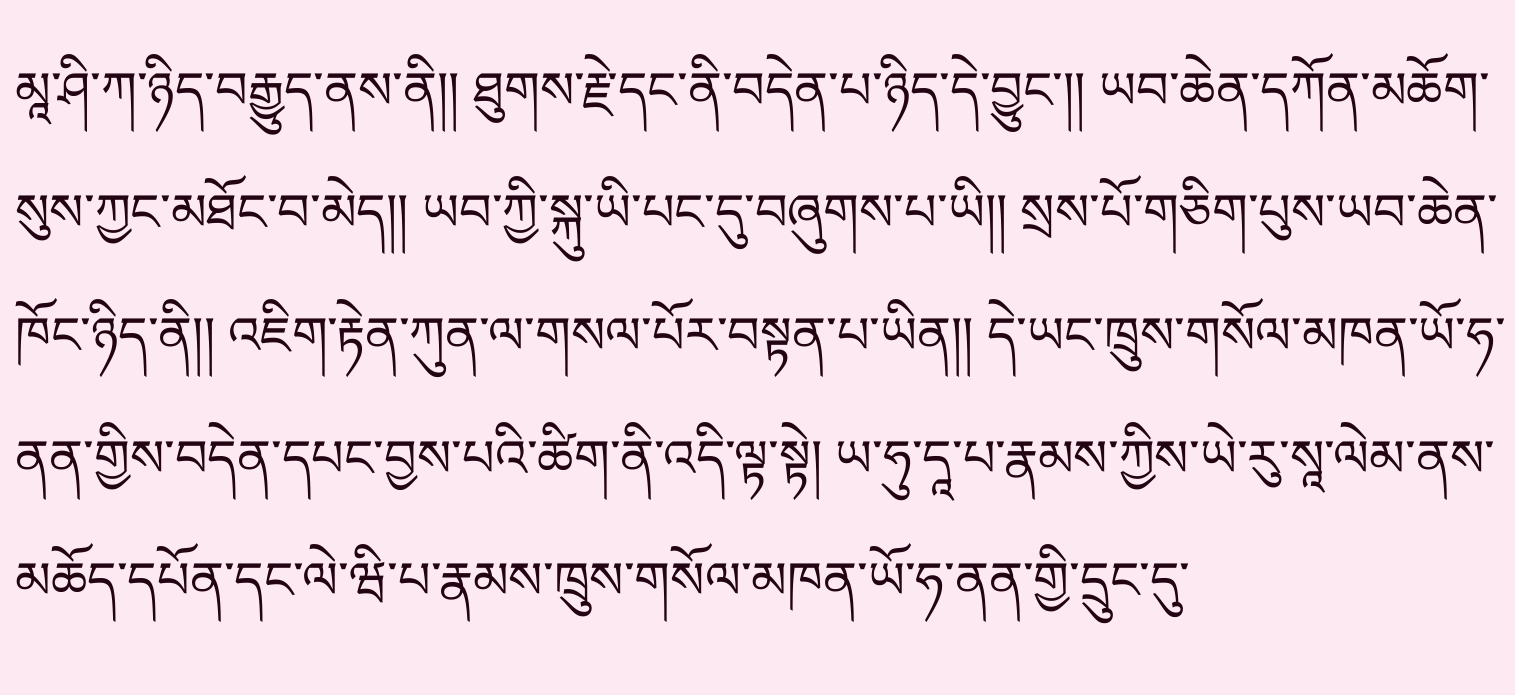མཱ་ཤི་ཀ་ཉིད་བརྒྱུད་ནས་ནི།། ཐུགས་རྗེ་དང་ནི་བདེན་པ་ཉིད་དེ་བྱུང་།། ཡབ་ཆེན་དཀོན་མཆོག་སུས་ཀྱང་མཐོང་བ་མེད།། ཡབ་ཀྱི་སྐུ་ཡི་པང་དུ་བཞུགས་པ་ཡི།། སྲས་པོ་གཅིག་པུས་ཡབ་ཆེན་ཁོང་ཉིད་ནི།། འཇིག་རྟེན་ཀུན་ལ་གསལ་པོར་བསྟན་པ་ཡིན།། དེ་ཡང་ཁྲུས་གསོལ་མཁན་ཡོ་ཧ་ནན་གྱིས་བདེན་དཔང་བྱས་པའི་ཚིག་ནི་འདི་ལྟ་སྟེ། ཡ་ཧུ་དཱ་པ་རྣམས་ཀྱིས་ཡེ་རུ་སཱ་ལེམ་ནས་མཆོད་དཔོན་དང་ལེ་ཝི་པ་རྣམས་ཁྲུས་གསོལ་མཁན་ཡོ་ཧ་ནན་གྱི་དྲུང་དུ་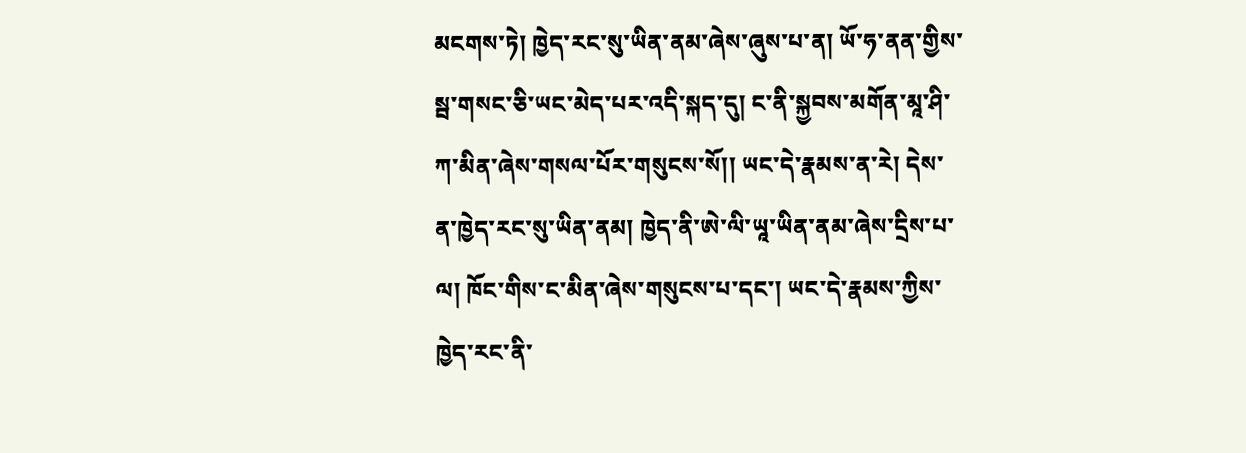མངགས་ཏེ། ཁྱེད་རང་སུ་ཡིན་ནམ་ཞེས་ཞུས་པ་ན། ཡོ་ཧ་ནན་གྱིས་སྦ་གསང་ཅི་ཡང་མེད་པར་འདི་སྐད་དུ། ང་ནི་སྐྱབས་མགོན་མཱ་ཤི་ཀ་མིན་ཞེས་གསལ་པོར་གསུངས་སོ།། ཡང་དེ་རྣམས་ན་རེ། དེས་ན་ཁྱེད་རང་སུ་ཡིན་ནམ། ཁྱེད་ནི་ཨེ་ལི་ཡཱ་ཡིན་ནམ་ཞེས་དྲིས་པ་ལ། ཁོང་གིས་ང་མིན་ཞེས་གསུངས་པ་དང་། ཡང་དེ་རྣམས་ཀྱིས་ཁྱེད་རང་ནི་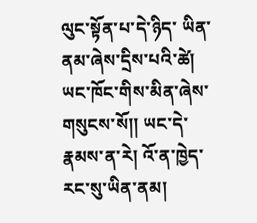ལུང་སྟོན་པ་དེ་ཉིད་ ཡིན་ནམ་ཞེས་དྲིས་པའི་ཚེ། ཡང་ཁོང་གིས་མིན་ཞེས་གསུངས་སོ།། ཡང་དེ་རྣམས་ན་རེ། འོ་ན་ཁྱེད་རང་སུ་ཡིན་ནམ།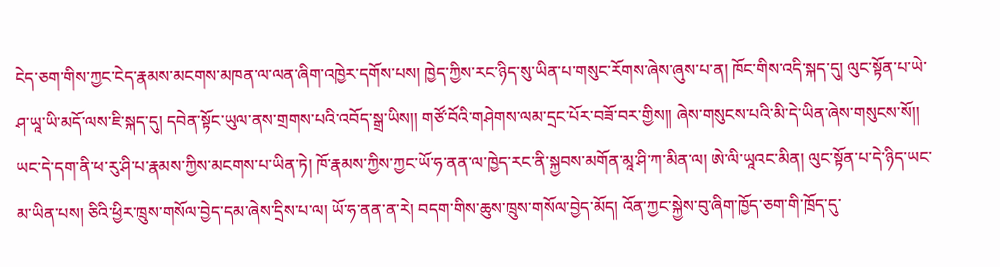ངེད་ཅག་གིས་ཀྱང་ངེད་རྣམས་མངགས་མཁན་ལ་ལན་ཞིག་འཁྱེར་དགོས་པས། ཁྱེད་ཀྱིས་རང་ཉིད་སུ་ཡིན་པ་གསུང་རོགས་ཞེས་ཞུས་པ་ན། ཁོང་གིས་འདི་སྐད་དུ། ལུང་སྟོན་པ་ཡེ་ཤ་ཡཱ་ཡི་མདོ་ལས་ཇི་སྐད་དུ། དབེན་སྟོང་ཡུལ་ནས་གྲགས་པའི་འབོད་སྒྲ་ཡིས།། གཙོ་བོའི་གཤེགས་ལམ་དྲང་པོར་བཟོ་བར་གྱིས།། ཞེས་གསུངས་པའི་མི་དེ་ཡིན་ཞེས་གསུངས་སོ།། ཡང་དེ་དག་ནི་ཕ་རུ་ཤི་པ་རྣམས་ཀྱིས་མངགས་པ་ཡིན་ཏེ། ཁོ་རྣམས་ཀྱིས་ཀྱང་ཡོ་ཧ་ནན་ལ་ཁྱེད་རང་ནི་སྐྱབས་མགོན་མཱ་ཤི་ཀ་མིན་ལ། ཨེ་ལི་ཡཱའང་མིན། ལུང་སྟོན་པ་དེ་ཉིད་ཡང་མ་ཡིན་པས། ཅིའི་ཕྱིར་ཁྲུས་གསོལ་བྱེད་དམ་ཞེས་དྲིས་པ་ལ། ཡོ་ཧ་ནན་ན་རེ། བདག་གིས་ཆུས་ཁྲུས་གསོལ་བྱེད་མོད། འོན་ཀྱང་སྐྱེས་བུ་ཞིག་ཁྱོད་ཅག་གི་ཁྲོད་དུ་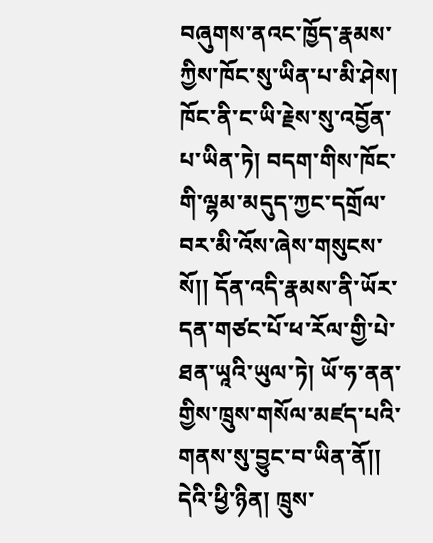བཞུགས་ནའང་ཁྱོད་རྣམས་ཀྱིས་ཁོང་སུ་ཡིན་པ་མི་ཤེས། ཁོང་ནི་ང་ཡི་རྗེས་སུ་འབྱོན་པ་ཡིན་ཏེ། བདག་གིས་ཁོང་གི་ལྷམ་མདུད་ཀྱང་དགྲོལ་བར་མི་འོས་ཞེས་གསུངས་སོ།། དོན་འདི་རྣམས་ནི་ཡོར་དན་གཙང་པོ་ཕ་རོལ་གྱི་པེ་ཐན་ཡཱའི་ཡུལ་ཏེ། ཡོ་ཧ་ནན་གྱིས་ཁྲུས་གསོལ་མཛད་པའི་གནས་སུ་བྱུང་བ་ཡིན་ནོ།། དེའི་ཕྱི་ཉིན། ཁྲུས་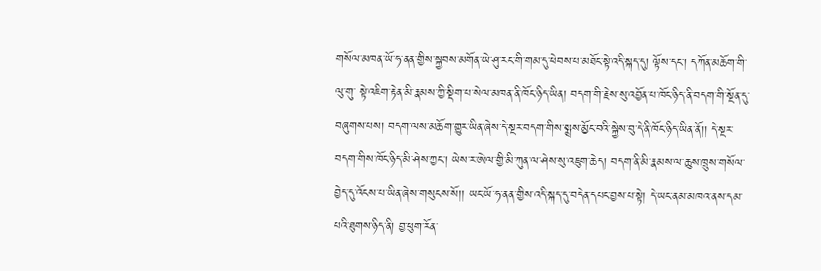གསོལ་མཁན་ཡོ་ཧ་ནན་གྱིས་སྐྱབས་མགོན་ཡེ་ཤུ་རང་གི་གམ་དུ་ཕེབས་པ་མཐོང་སྟེ་འདི་སྐད་དུ། ལྟོས་དང་། དཀོན་མཆོག་གི་ལུ་གུ་ སྟེ་འཇིག་རྟེན་མི་རྣམས་ཀྱི་སྡིག་པ་སེལ་མཁན་ནི་ཁོང་ཉིད་ཡིན། བདག་གི་རྗེས་སུ་འབྱོན་པ་ཁོང་ཉིད་ནི་བདག་གི་སྔོན་དུ་བཞུགས་པས། བདག་ལས་མཆོག་གྱུར་ཡིན་ཞེས་དེ་སྔར་བདག་གིས་སྨྲས་མྱོང་བའི་སྐྱེས་བུ་དེ་ནི་ཁོང་ཉིད་ཡིན་ནོ།། དེ་སྔར་བདག་གིས་ཁོང་ཉིད་མི་ཤེས་ཀྱང་། ཡེས་ར་ཨེལ་གྱི་མི་ཀུན་ལ་ཤེས་སུ་འཇུག་ཆེད། བདག་ནི་མི་རྣམས་ལ་ཆུས་ཁྲུས་གསོལ་བྱེད་དུ་འོངས་པ་ཡིན་ཞེས་གསུངས་སོ།། ཡང་ཡོ་ཧ་ནན་གྱིས་འདི་སྐད་དུ་བདེན་དཔང་བྱས་པ་སྟེ། དེ་ཡང་ནམ་མཁའ་ནས་དམ་པའི་ཐུགས་ཉིད་ནི། བྱ་ཕུག་རོན་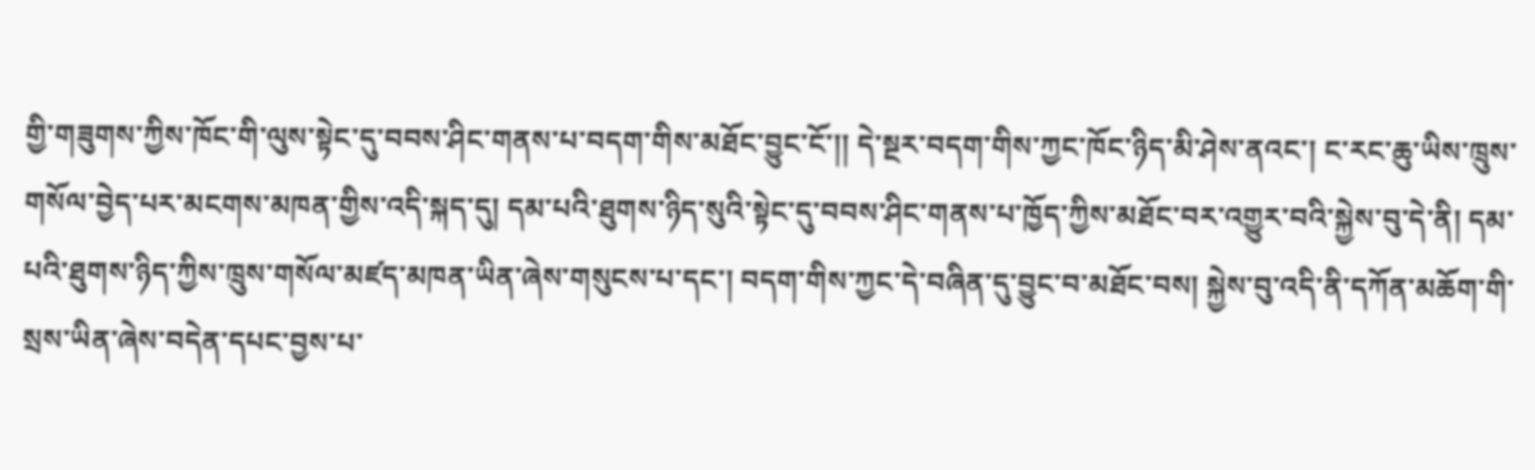གྱི་གཟུགས་ཀྱིས་ཁོང་གི་ལུས་སྟེང་དུ་བབས་ཤིང་གནས་པ་བདག་གིས་མཐོང་བྱུང་ངོ་།། དེ་སྔར་བདག་གིས་ཀྱང་ཁོང་ཉིད་མི་ཤེས་ནའང་། ང་རང་ཆུ་ཡིས་ཁྲུས་གསོལ་བྱེད་པར་མངགས་མཁན་གྱིས་འདི་སྐད་དུ། དམ་པའི་ཐུགས་ཉིད་སུའི་སྟེང་དུ་བབས་ཤིང་གནས་པ་ཁྱོད་ཀྱིས་མཐོང་བར་འགྱུར་བའི་སྐྱེས་བུ་དེ་ནི། དམ་པའི་ཐུགས་ཉིད་ཀྱིས་ཁྲུས་གསོལ་མཛད་མཁན་ཡིན་ཞེས་གསུངས་པ་དང་། བདག་གིས་ཀྱང་དེ་བཞིན་དུ་བྱུང་བ་མཐོང་བས། སྐྱེས་བུ་འདི་ནི་དཀོན་མཆོག་གི་སྲས་ཡིན་ཞེས་བདེན་དཔང་བྱས་པ་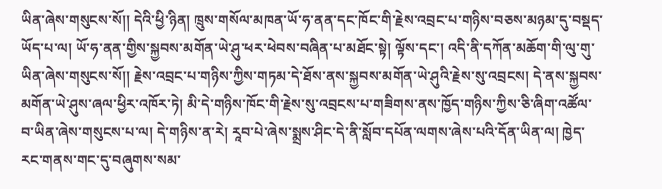ཡིན་ཞེས་གསུངས་སོ།། དེའི་ཕྱི་ཉིན། ཁྲུས་གསོལ་མཁན་ཡོ་ཧ་ནན་དང་ཁོང་གི་རྗེས་འབྲང་པ་གཉིས་བཅས་མཉམ་དུ་བསྡད་ཡོད་པ་ལ། ཡོ་ཧ་ནན་གྱིས་སྐྱབས་མགོན་ཡེ་ཤུ་ཕར་ཕེབས་བཞིན་པ་མཐོང་སྟེ། ལྟོས་དང་། འདི་ནི་དཀོན་མཆོག་གི་ལུ་གུ་ཡིན་ཞེས་གསུངས་སོ།། རྗེས་འབྲང་པ་གཉིས་ཀྱིས་གཏམ་དེ་ཐོས་ནས་སྐྱབས་མགོན་ཡེ་ཤུའི་རྗེས་སུ་འབྲངས། དེ་ནས་སྐྱབས་མགོན་ཡེ་ཤུས་ཞལ་ཕྱིར་འཁོར་ཏེ། མི་དེ་གཉིས་ཁོང་གི་རྗེས་སུ་འབྲངས་པ་གཟིགས་ནས་ཁྱོད་གཉིས་ཀྱིས་ཅི་ཞིག་འཚོལ་བ་ཡིན་ཞེས་གསུངས་པ་ལ། དེ་གཉིས་ན་རེ། རཱབ་པེ་ཞེས་སྨྲས་ཤིང་དེ་ནི་སློབ་དཔོན་ལགས་ཞེས་པའི་དོན་ཡིན་ལ། ཁྱེད་རང་གནས་གང་དུ་བཞུགས་སམ་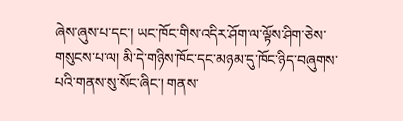ཞེས་ཞུས་པ་དང་། ཡང་ཁོང་གིས་འདིར་ཤོག་ལ་ལྟོས་ཤིག་ཅེས་གསུངས་པ་ལ། མི་དེ་གཉིས་ཁོང་དང་མཉམ་དུ་ཁོང་ཉིད་བཞུགས་པའི་གནས་སུ་སོང་ཞིང་། གནས་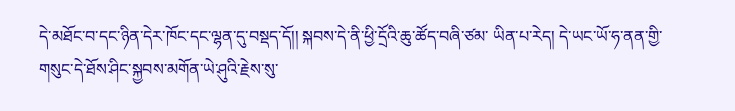དེ་མཐོང་བ་དང་ཉིན་དེར་ཁོང་དང་ལྷན་དུ་བསྡད་དོ།། སྐབས་དེ་ནི་ཕྱི་དྲོའི་ཆུ་ཚོད་བཞི་ཙམ་ ཡིན་པ་རེད། དེ་ཡང་ཡོ་ཧ་ནན་གྱི་གསུང་དེ་ཐོས་ཤིང་སྐྱབས་མགོན་ཡེ་ཤུའི་རྗེས་སུ་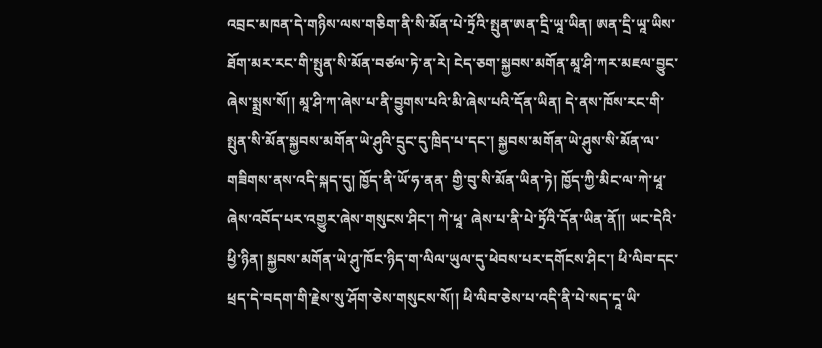འབྲང་མཁན་དེ་གཉིས་ལས་གཅིག་ནི་སི་མོན་པེ་ཏྲོའི་སྤུན་ཨན་དྲི་ཡཱ་ཡིན། ཨན་དྲི་ཡཱ་ཡིས་ཐོག་མར་རང་གི་སྤུན་སི་མོན་བཙལ་ཏེ་ན་རེ། ངེད་ཅག་སྐྱབས་མགོན་མཱ་ཤི་ཀར་མཇལ་བྱུང་ཞེས་སྨྲས་སོ།། མཱ་ཤི་ཀ་ཞེས་པ་ནི་བྱུགས་པའི་མི་ཞེས་པའི་དོན་ཡིན། དེ་ནས་ཁོས་རང་གི་སྤུན་སི་མོན་སྐྱབས་མགོན་ཡེ་ཤུའི་དྲུང་དུ་ཁྲིད་པ་དང་། སྐྱབས་མགོན་ཡེ་ཤུས་སི་མོན་ལ་གཟིགས་ནས་འདི་སྐད་དུ། ཁྱོད་ནི་ཡོ་ཧ་ནན་ གྱི་བུ་སི་མོན་ཡིན་ཏེ། ཁྱོད་ཀྱི་མིང་ལ་ཀེ་ཕཱ་ཞེས་འབོད་པར་འགྱུར་ཞེས་གསུངས་ཤིང་། ཀེ་ཕཱ་ ཞེས་པ་ནི་པེ་ཏྲོའི་དོན་ཡིན་ནོ།། ཡང་དེའི་ཕྱི་ཉིན། སྐྱབས་མགོན་ཡེ་ཤུ་ཁོང་ཉིད་ག་ལིལ་ཡུལ་དུ་ཕེབས་པར་དགོངས་ཤིང་། ཕི་ལིབ་དང་ཕྲད་དེ་བདག་གི་རྗེས་སུ་ཤོག་ཅེས་གསུངས་སོ།། ཕི་ལིབ་ཅེས་པ་འདི་ནི་པེ་སད་དཱ་ཡི་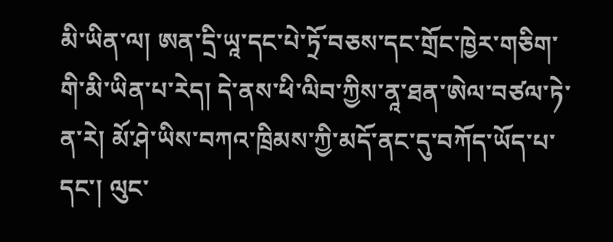མི་ཡིན་ལ། ཨན་དྲི་ཡཱ་དང་པེ་ཏྲོ་བཅས་དང་གྲོང་ཁྱེར་གཅིག་གི་མི་ཡིན་པ་རེད། དེ་ནས་ཕི་ལིབ་ཀྱིས་ནཱ་ཐན་ཨེལ་བཙལ་ཏེ་ན་རེ། མོ་ཤེ་ཡིས་བཀའ་ཁྲིམས་ཀྱི་མདོ་ནང་དུ་བཀོད་ཡོད་པ་དང་། ལུང་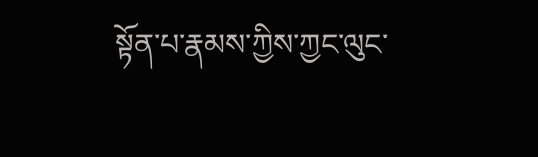སྟོན་པ་རྣམས་ཀྱིས་ཀྱང་ལུང་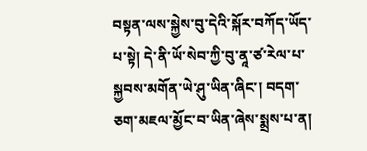བསྟན་ལས་སྐྱེས་བུ་དེའི་སྐོར་བཀོད་ཡོད་པ་སྟེ། དེ་ནི་ཡོ་སེབ་ཀྱི་བུ་ནཱ་ཙ་རེལ་པ་སྐྱབས་མགོན་ཡེ་ཤུ་ཡིན་ཞིང་། བདག་ཅག་མཇལ་མྱོང་བ་ཡིན་ཞེས་སྨྲས་པ་ན།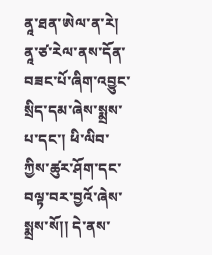ནཱ་ཐན་ཨེལ་ན་རེ། ནཱ་ཙ་རེལ་ནས་དོན་བཟང་པོ་ཞིག་འབྱུང་སྲིད་དམ་ཞེས་སྨྲས་པ་དང་། ཕི་ལིབ་ཀྱིས་ཚུར་ཤོག་དང་བལྟ་བར་བྱའོ་ཞེས་སྨྲས་སོ།། དེ་ནས་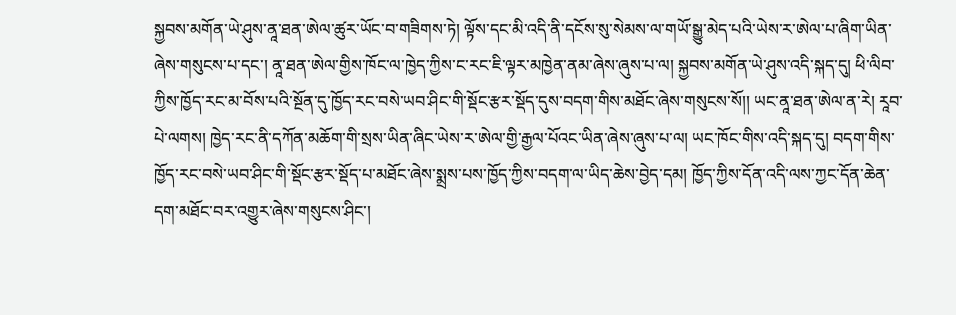སྐྱབས་མགོན་ཡེ་ཤུས་ནཱ་ཐན་ཨེལ་ཚུར་ཡོང་བ་གཟིགས་ཏེ། ལྟོས་དང་མི་འདི་ནི་དངོས་སུ་སེམས་ལ་གཡོ་སྒྱུ་མེད་པའི་ཡེས་ར་ཨེལ་པ་ཞིག་ཡིན་ཞེས་གསུངས་པ་དང་། ནཱ་ཐན་ཨེལ་གྱིས་ཁོང་ལ་ཁྱེད་ཀྱིས་ང་རང་ཇི་ལྟར་མཁྱེན་ནམ་ཞེས་ཞུས་པ་ལ། སྐྱབས་མགོན་ཡེ་ཤུས་འདི་སྐད་དུ། ཕི་ལིབ་ཀྱིས་ཁྱོད་རང་མ་བོས་པའི་སྔོན་དུ་ཁྱོད་རང་བསེ་ཡབ་ཤིང་གི་སྡོང་རྩར་སྡོད་དུས་བདག་གིས་མཐོང་ཞེས་གསུངས་སོ།། ཡང་ནཱ་ཐན་ཨེལ་ན་རེ། རཱབ་པེ་ལགས། ཁྱེད་རང་ནི་དཀོན་མཆོག་གི་སྲས་ཡིན་ཞིང་ཡེས་ར་ཨེལ་གྱི་རྒྱལ་པོའང་ཡིན་ཞེས་ཞུས་པ་ལ། ཡང་ཁོང་གིས་འདི་སྐད་དུ། བདག་གིས་ཁྱོད་རང་བསེ་ཡབ་ཤིང་གི་སྡོང་རྩར་སྡོད་པ་མཐོང་ཞེས་སྨྲས་པས་ཁྱོད་ཀྱིས་བདག་ལ་ཡིད་ཆེས་བྱེད་དམ། ཁྱོད་ཀྱིས་དོན་འདི་ལས་ཀྱང་དོན་ཆེན་དག་མཐོང་བར་འགྱུར་ཞེས་གསུངས་ཤིང་།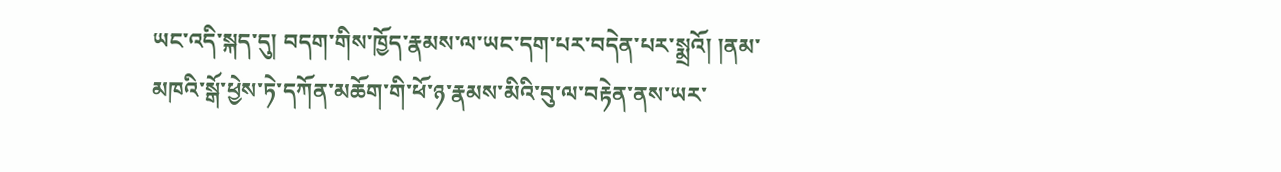ཡང་འདི་སྐད་དུ། བདག་གིས་ཁྱོད་རྣམས་ལ་ཡང་དག་པར་བདེན་པར་སྨྲའོ། །ནམ་མཁའི་སྒོ་ཕྱེས་ཏེ་དཀོན་མཆོག་གི་ཕོ་ཉ་རྣམས་མིའི་བུ་ལ་བརྟེན་ནས་ཡར་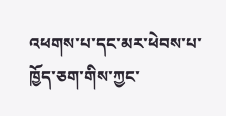འཕགས་པ་དང་མར་ཕེབས་པ་ཁྱོད་ཅག་གིས་ཀྱང་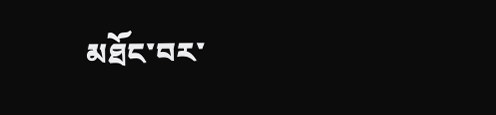མཐོང་བར་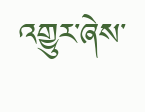འགྱུར་ཞེས་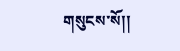གསུངས་སོ།།